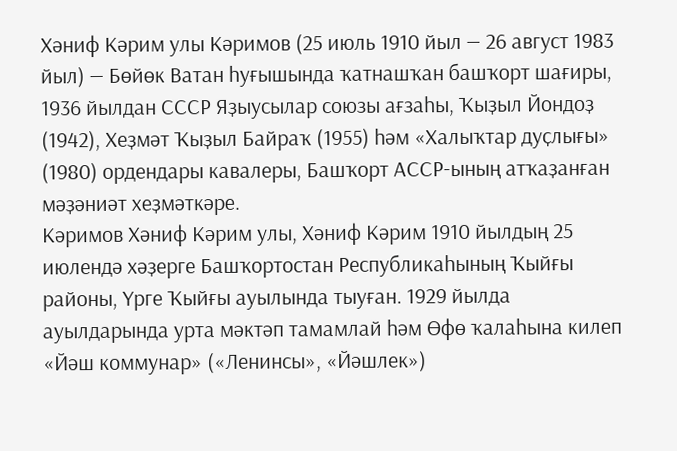Хәниф Кәрим улы Кәримов (25 июль 1910 йыл — 26 август 1983 йыл) — Бөйөк Ватан һуғышында ҡатнашҡан башҡорт шағиры, 1936 йылдан СССР Яҙыусылар союзы ағзаһы, Ҡыҙыл Йондоҙ (1942), Хеҙмәт Ҡыҙыл Байраҡ (1955) һәм «Халыҡтар дуҫлығы» (1980) ордендары кавалеры, Башҡорт АССР-ының атҡаҙанған мәҙәниәт хеҙмәткәре.
Кәримов Хәниф Кәрим улы, Хәниф Кәрим 1910 йылдың 25 июлендә хәҙерге Башҡортостан Республикаһының Ҡыйғы районы, Үрге Ҡыйғы ауылында тыуған. 1929 йылда ауылдарында урта мәктәп тамамлай һәм Өфө ҡалаһына килеп «Йәш коммунар» («Ленинсы», «Йәшлек»)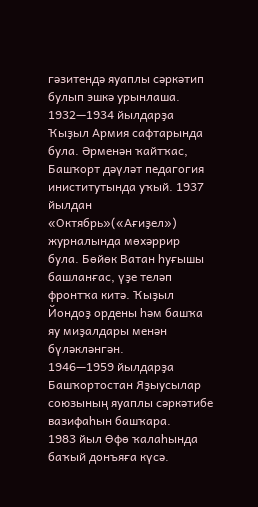гәзитендә яуаплы сәркәтип булып эшкә урынлаша. 1932—1934 йылдарҙа Ҡыҙыл Армия сафтарында була. Әрменән ҡайтҡас, Башҡорт дәүләт педагогия иниститутында уҡый. 1937 йылдан «Октябрь»(«Ағиҙел») журналында мөхәррир була. Бөйөк Ватан һуғышы башланғас, үҙе теләп фронтҡа китә. Ҡыҙыл Йондоҙ ордены һәм башҡа яу миҙалдары менән бүләкләнгән.
1946—1959 йылдарҙа Башҡортостан Яҙыусылар союзының яуаплы сәркәтибе вазифаһын башҡара.
1983 йыл Өфө ҡалаһында баҡый донъяға күсә.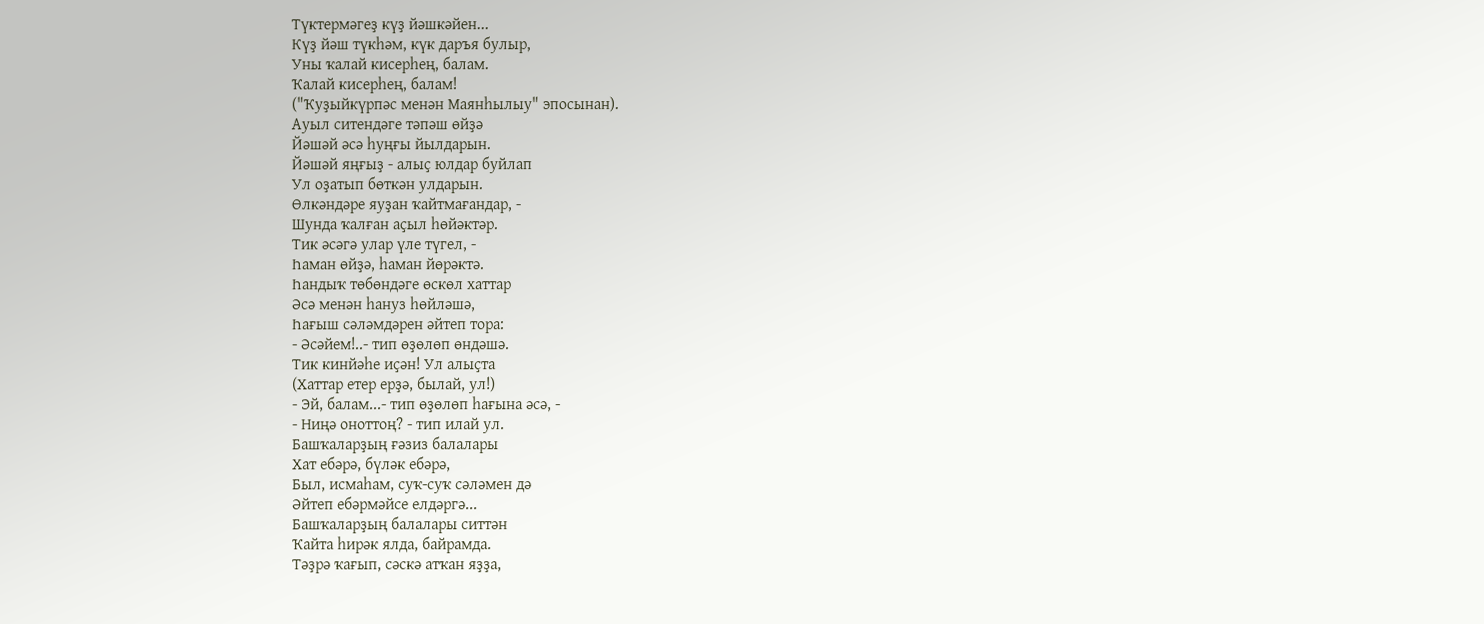Түктермәгеҙ күҙ йәшкәйен...
Күҙ йәш түкһәм, күк даръя булыр,
Уны ҡалай кисерһең, балам.
Ҡалай кисерһең, балам!
("Ҡуҙыйкүрпәс менән Маянһылыу" эпосынан).
Ауыл ситендәге тәпәш өйҙә
Йәшәй әсә һуңғы йылдарын.
Йәшәй яңғыҙ - алыҫ юлдар буйлап
Ул оҙатып бөткән улдарын.
Өлкәндәре яуҙан ҡайтмағандар, -
Шунда ҡалған аҫыл һөйәктәр.
Тик әсәгә улар үле түгел, -
Һаман өйҙә, һаман йөрәктә.
Һандыҡ төбөндәге өскөл хаттар
Әсә менән һануз һөйләшә,
Һағыш сәләмдәрен әйтеп тора:
- Әсәйем!..- тип өҙөлөп өндәшә.
Тик кинйәһе иҫән! Ул алыҫта
(Хаттар етер ерҙә, былай, ул!)
- Эй, балам...- тип өҙөлөп һағына әсә, -
- Ниңә оноттоң? - тип илай ул.
Башҡаларҙың ғәзиз балалары
Хат ебәрә, бүләк ебәрә,
Был, исмаһам, суҡ-суҡ сәләмен дә
Әйтеп ебәрмәйсе елдәргә...
Башҡаларҙың балалары ситтән
Ҡайта һирәк ялда, байрамда.
Тәҙрә ҡағып, сәскә атҡан яҙҙа,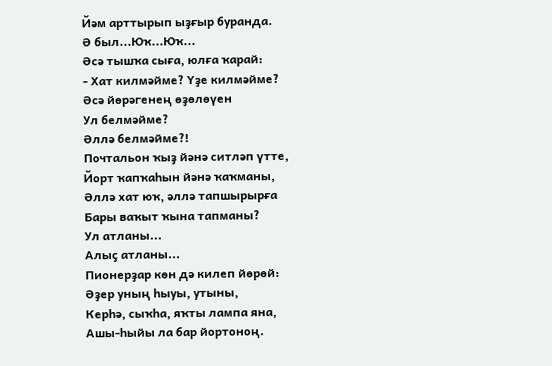Йәм арттырып ыҙғыр буранда.
Ә был...Юҡ...Юҡ...
Әсә тышҡа сыға, юлға ҡарай:
- Хат килмәйме? Үҙе килмәйме?
Әсә йөрәгенең өҙөлөүен
Ул белмәйме?
Әллә белмәйме?!
Почтальон ҡыҙ йәнә ситләп үтте,
Йорт ҡапҡаһын йәнә ҡаҡманы,
Әллә хат юҡ, әллә тапшырырға
Бары ваҡыт ҡына тапманы?
Ул атланы...
Алыҫ атланы...
Пионерҙар көн дә килеп йөрөй:
Әҙер уның һыуы, утыны,
Керһә, сыҡһа, яҡты лампа яна,
Ашы-һыйы ла бар йортоноң.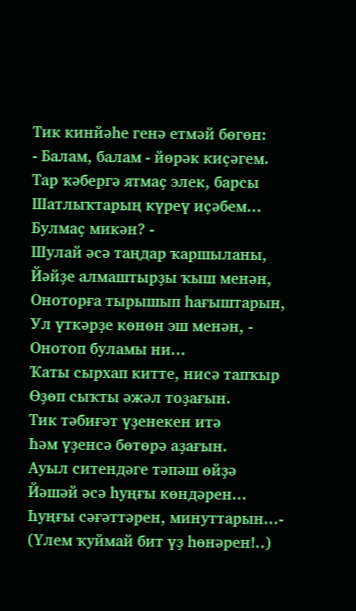Тик кинйәһе генә етмәй бөгөн:
- Балам, балам - йөрәк киҫәгем.
Тар ҡәбергә ятмаҫ элек, барсы
Шатлыҡтарың күреү иҫәбем...
Булмаҫ микән? -
Шулай әсә таңдар ҡаршыланы,
Йәйҙе алмаштырҙы ҡыш менән,
Оноторға тырышып һағыштарын,
Ул үткәрҙе көнөн эш менән, -
Онотоп буламы ни...
Ҡаты сырхап китте, нисә тапҡыр
Өҙөп сыҡты әжәл тоҙағын.
Тик тәбиғәт үҙенекен итә
Һәм үҙенсә бөтөрә аҙағын.
Ауыл ситендәге тәпәш өйҙә
Йәшәй әсә һуңғы көндәрен...
Һуңғы сәғәттәрен, минуттарын...-
(Үлем ҡуймай бит үҙ һөнәрен!..)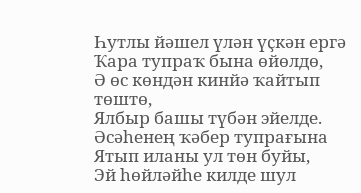Һутлы йәшел үлән үҫкән ергә
Ҡара тупраҡ бына өйөлдө,
Ә өс көндән кинйә ҡайтып төштө,
Ялбыр башы түбән эйелде.
Әсәһенең ҡәбер тупрағына
Ятып иланы ул төн буйы,
Эй һөйләйһе килде шул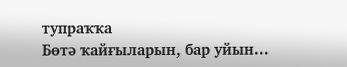тупраҡҡа
Бөтә ҡайғыларын, бар уйын...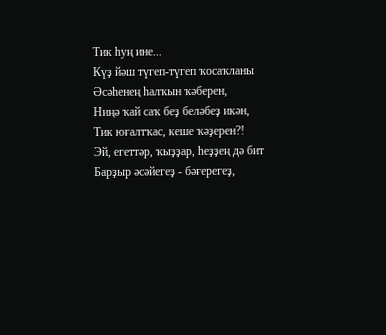Тик һуң ине...
Күҙ йәш түгеп-түгеп ҡосаҡланы
Әсәһенең һалҡын ҡәберен,
Ниңә ҡай саҡ беҙ беләбеҙ икән,
Тик юғалтҡас, кеше ҡәҙерен?!
Эй, егеттәр, ҡыҙҙар, һеҙҙең дә бит
Барҙыр әсәйегеҙ - бәғерегеҙ,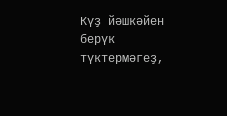Күҙ йәшкәйен берүк түктермәгеҙ,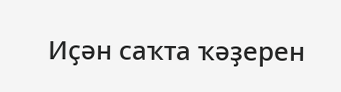Иҫән саҡта ҡәҙерен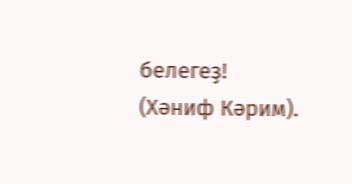белегеҙ!
(Хәниф Кәрим).